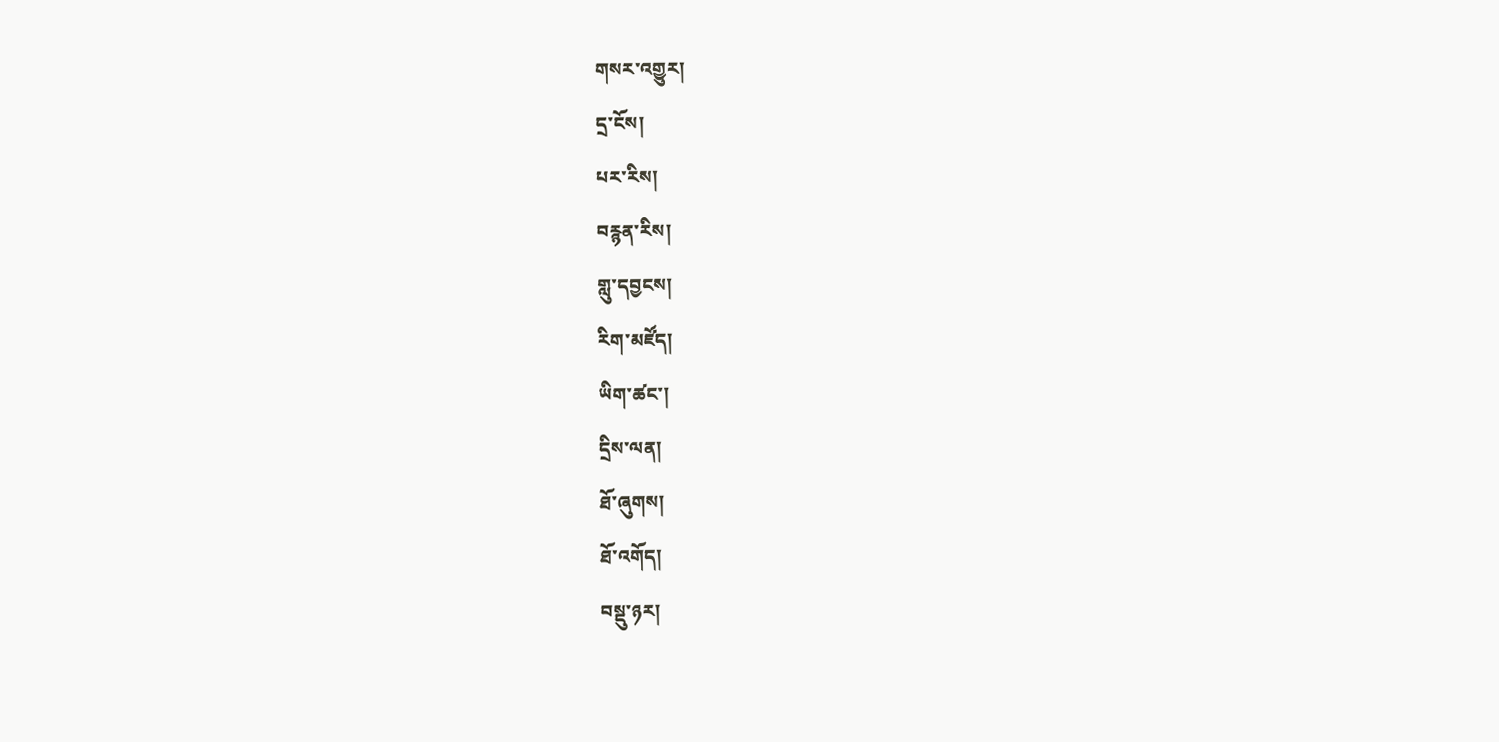གསར་འགྱུར།
དྲ་ངོས།
པར་རིས།
བརྙན་རིས།
གླུ་དབྱངས།
རིག་མཛོད།
ཡིག་ཚང་།
དྲིས་ལན།
ཐོ་ཞུགས།
ཐོ་འགོད།
བསྡུ་ཉར།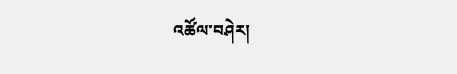འཚོལ་བཤེར།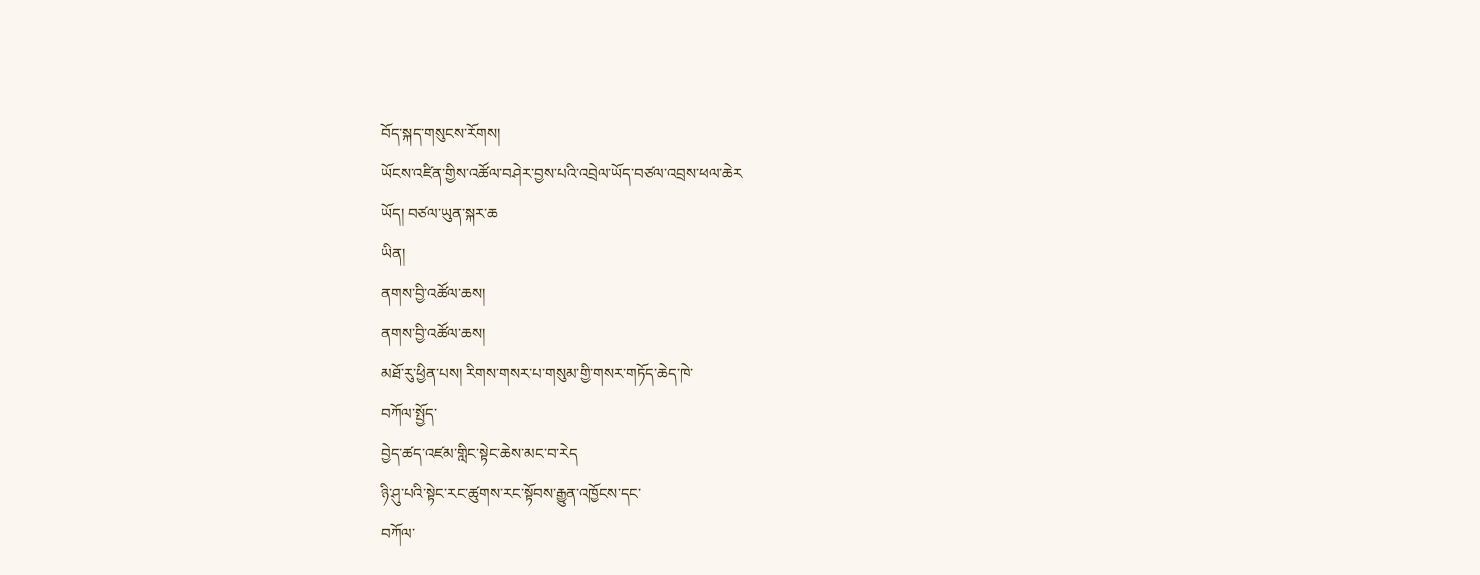བོད་སྐད་གསུངས་རོགས།
ཡོངས་འཛིན་གྱིས་འཚོལ་བཤེར་བྱས་པའི་འབྲེལ་ཡོད་བཙལ་འབྲས་ཕལ་ཆེར
ཡོད། བཙལ་ཡུན་སྐར་ཆ
ཡིན།
ནགས་བྱི་འཚོལ་ཆས།
ནགས་བྱི་འཚོལ་ཆས།
མཐོ་རུ་ཕྱིན་པས། རིགས་གསར་པ་གསུམ་གྱི་གསར་གཏོད་ཆེད་ཁེ་
བཀོལ་སྤྱོད་
བྱེད་ཚད་འཛམ་གླིང་སྟེང་ཆེས་མང་བ་རེད
ཉི་ཤུ་པའི་སྟེང་རང་ཚུགས་རང་སྟོབས་རྒྱུན་འཁྱོངས་དང་
བཀོལ་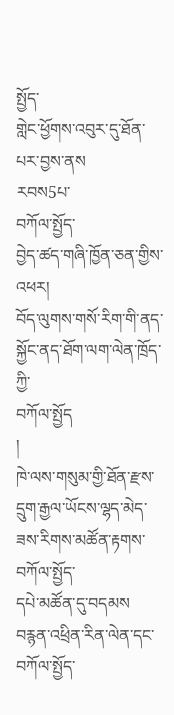སྤྱོད་
གླེང་ཕྱོགས་འབུར་དུ་ཐོན་པར་བྱས་ནས
རབས5པ་
བཀོལ་སྤྱོད་
བྱེད་ཚད་གཞི་ཁྱོན་ཅན་གྱིས་འཕར།
བོད་ལུགས་གསོ་རིག་གི་ནད་སྐྱོང་ནད་ཐོག་ལག་ལེན་ཁྲོད་ཀྱི་
བཀོལ་སྤྱོད
།
ཁེ་ལས་གསུམ་གྱི་ཐོན་རྫས་དྲུག་རྒྱལ་ཡོངས་ལྷད་མེད་ཟས་རིགས་མཚོན་རྟགས་
བཀོལ་སྤྱོད་
དཔེ་མཚོན་དུ་བདམས
བརྙན་འཕྲིན་རིན་ལེན་དང་
བཀོལ་སྤྱོད་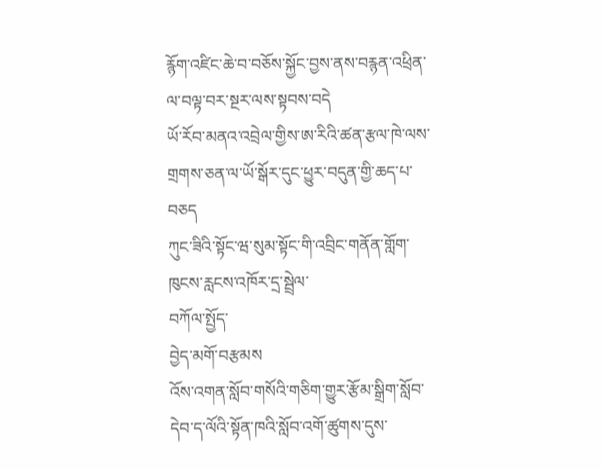རྙོག་འཛིང་ཆེ་བ་བཅོས་སྐྱོང་བྱས་ནས་བརྙན་འཕྲིན་ལ་བལྟ་བར་སྔར་ལས་སྟབས་བདེ
ཡོ་རོབ་མནའ་འབྲེལ་གྱིས་ཨ་རིའི་ཚན་རྩལ་ཁེ་ལས་གྲགས་ཅན་ལ་ཡོ་སྒོར་དུང་ཕྱུར་བདུན་གྱི་ཆད་པ་བཅད
ཀུང་ཟིའི་སྟོང་ཝ་སུམ་སྟོང་གི་འབྲིང་གནོན་གློག་ཁུངས་རླངས་འཁོར་དྲ་སྦྲེལ་
བཀོལ་སྤྱོད་
བྱེད་མགོ་བརྩམས
འོས་འགན་སློབ་གསོའི་གཅིག་གྱུར་རྩོམ་སྒྲིག་སློབ་དེབ་ད་ལོའི་སྟོན་ཁའི་སློབ་འགོ་ཚུགས་དུས་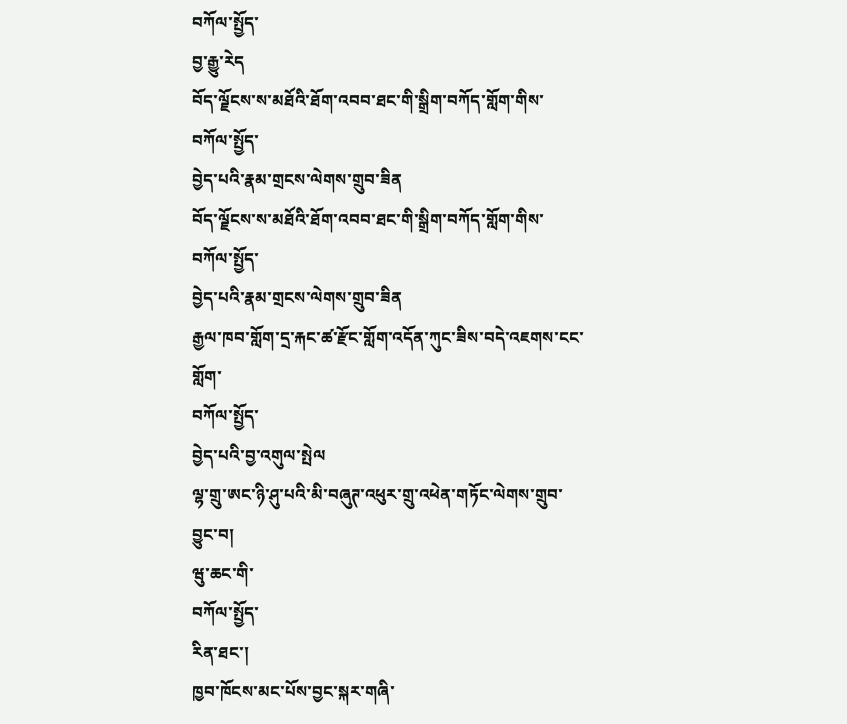བཀོལ་སྤྱོད་
བྱ་རྒྱུ་རེད
བོད་ལྗོངས་ས་མཐོའི་ཐོག་འབབ་ཐང་གི་སྒྲིག་བཀོད་གློག་གིས་
བཀོལ་སྤྱོད་
བྱེད་པའི་རྣམ་གྲངས་ལེགས་གྲུབ་ཟིན
བོད་ལྗོངས་ས་མཐོའི་ཐོག་འབབ་ཐང་གི་སྒྲིག་བཀོད་གློག་གིས་
བཀོལ་སྤྱོད་
བྱེད་པའི་རྣམ་གྲངས་ལེགས་གྲུབ་ཟིན
རྒྱལ་ཁབ་གློག་དྲ་རྐང་ཚ་རྫོང་གློག་འདོན་ཀུང་ཟིས་བདེ་འཇགས་ངང་གློག་
བཀོལ་སྤྱོད་
བྱེད་པའི་བྱ་འགུལ་སྤེལ
ལྷ་གྲུ་ཨང་ཉི་ཤུ་པའི་མི་བཞུཊ་འཕུར་གྲུ་འཕེན་གཏོང་ལེགས་གྲུབ་བྱུང་བ།
ཝུ་ཆང་གི་
བཀོལ་སྤྱོད་
རིན་ཐང་།
ཁྱབ་ཁོངས་མང་པོས་བྱང་སྐར་གཞི་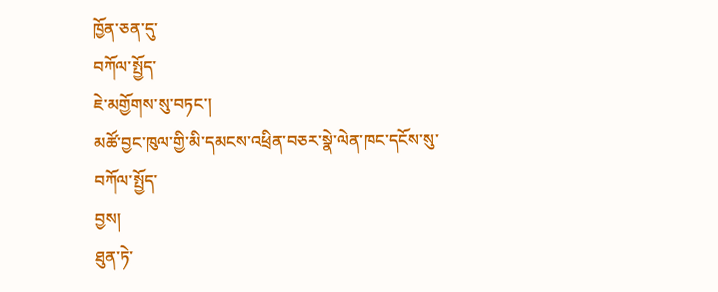ཁྱོན་ཅན་དུ་
བཀོལ་སྤྱོད་
ཇེ་མགྱོགས་སུ་བཏང་།
མཚོ་བྱང་ཁུལ་གྱི་མི་དམངས་འཕྲིན་བཅར་སྣེ་ལེན་ཁང་དངོས་སུ་
བཀོལ་སྤྱོད་
བྱས།
ཐུན་ཏེ་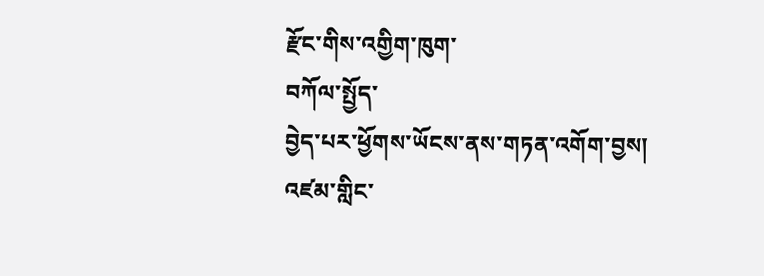རྫོང་གིས་འགྱིག་ཁུག་
བཀོལ་སྤྱོད་
བྱེད་པར་ཕྱོགས་ཡོངས་ནས་གཏན་འགོག་བྱས།
འཛམ་གླིང་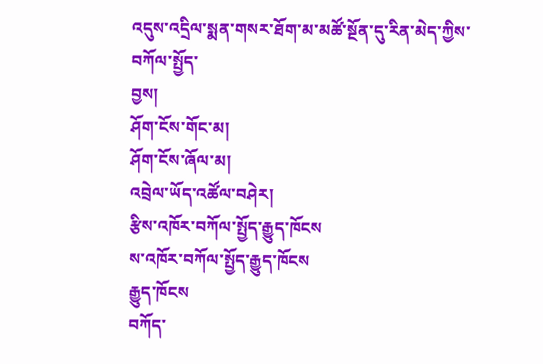འདུས་འདྲིལ་སྨན་གསར་ཐོག་མ་མཚོ་སྔོན་དུ་རིན་མེད་ཀྱིས་
བཀོལ་སྤྱོད་
བྱས།
ཤོག་ངོས་གོང་མ།
ཤོག་ངོས་ཞོལ་མ།
འབྲེལ་ཡོད་འཚོལ་བཤེར།
རྩིས་འཁོར་བཀོལ་སྤྱོད་རྒྱུད་ཁོངས
ས་འཁོར་བཀོལ་སྤྱོད་རྒྱུད་ཁོངས
རྒྱུད་ཁོངས
བཀོད་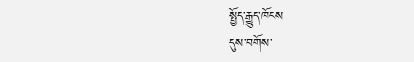སྤྱོད་རྒྱུད་ཁོངས
དུས་བགོས་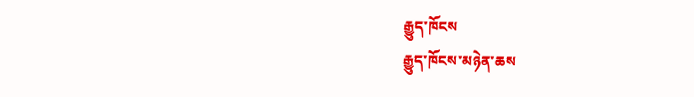རྒྱུད་ཁོངས
རྒྱུད་ཁོངས་མཉེན་ཆས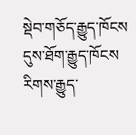སྡེབ་གཅོད་རྒྱུད་ཁོངས
དུས་ཐོག་རྒྱུད་ཁོངས
རིགས་རྒྱུད་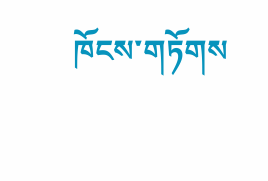ཁོངས་གཏོགས